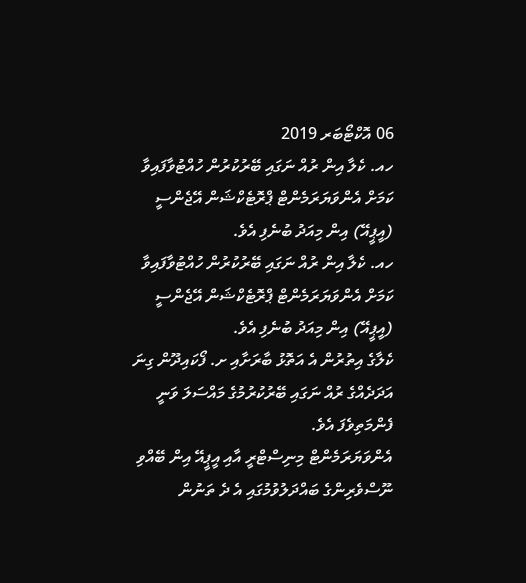06 އޮކްޓޯބަރ 2019
ހއ. ކެލާ އިން ރުއް ނަގައި ބޭރުކުރުން ހުއްޓުވާފައިވާ ކަމަށް އެންވަޔަރަމެންޓް ޕްރޮޓެކްޝަން އޭޖެންސީ (އީޕީއޭ) އިން މިއަދު ބުނެފި އެވެ.
ހއ. ކެލާ އިން ރުއް ނަގައި ބޭރުކުރުން ހުއްޓުވާފައިވާ ކަމަށް އެންވަޔަރަމެންޓް ޕްރޮޓެކްޝަން އޭޖެންސީ (އީޕީއޭ) އިން މިއަދު ބުނެފި އެވެ.
ކެލާގެ އިތުރުން އެ އަތޮޅު ބާރަށާއި ށ. ފޯކައިދޫން ގިނަ އަދަދެއްގެ ރުއް ނަގައި ބޭރުކުރުމުގެ މައްސަލަ ވަނީ ފެންމަތިވެފަ އެވެ.
އެންވަޔަރަމެންޓް މިނިސްޓްރީ އާއި އީޕީއޭ އިން ބޭއްވި ނޫސްވެރިންގެ ބައްދަލުވުމުގައި އެ ދެ ތަނުން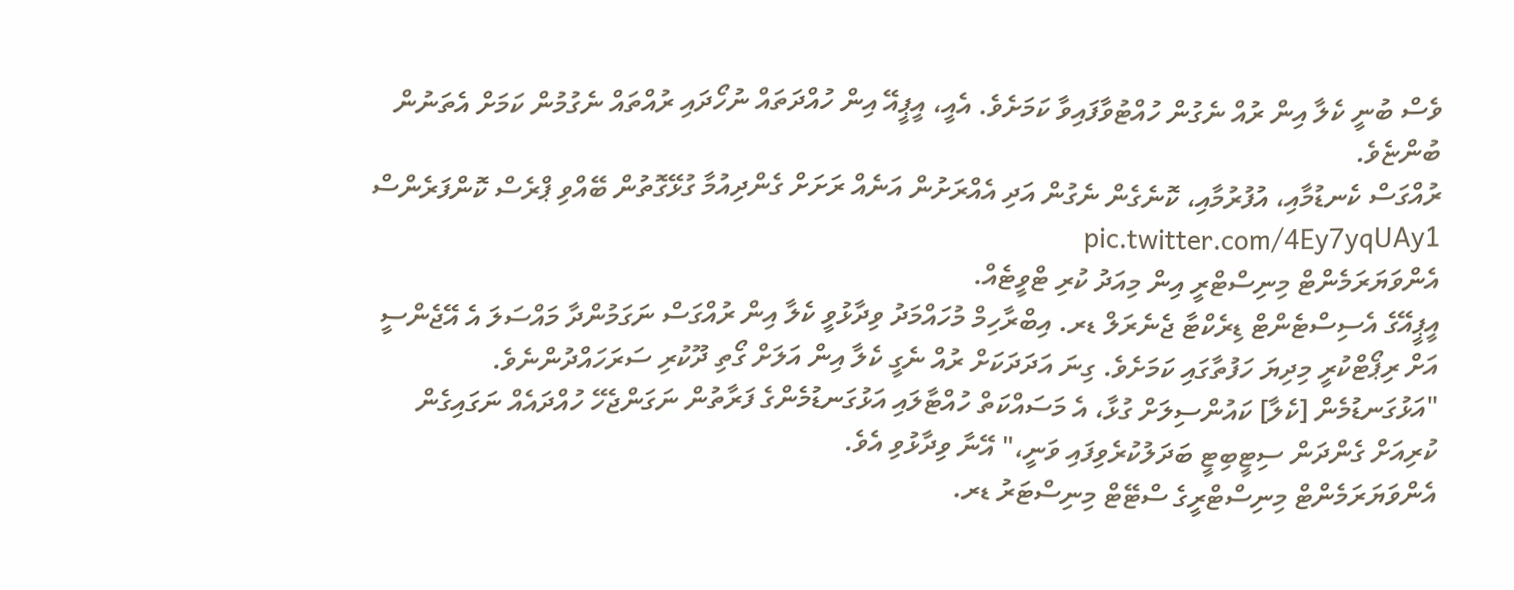ވެސް ބުނީ ކެލާ އިން ރުއް ނެގުން ހުއްޓުވާފައިވާ ކަމަށެވެ. އެއީ، އީޕީއޭ އިން ހުއްދަތައް ނުހޯދައި ރުއްތައް ނެގުމުން ކަމަށް އެތަނުން ބުންޏެވެ.
ރުއްގަސް ކެނޑުމާއި، އުފުރުމާއި، ކޮނެގެން ނެގުން އަދި އެއްރަށުން އަނެއް ރަށަށް ގެންދިއުމާ ގުޅޭގޮތުން ބޭއްވި ޕްރެސް ކޮންފަރެންސް pic.twitter.com/4Ey7yqUAy1
އެންވަޔަރަމެންޓް މިނިސްޓްރީ އިން މިއަދު ކުރި ޓްވީޓެއް.
އީޕީއޭގެ އެސިސްޓެންޓް ޑިރެކްޓާ ޖެނެރަލް ޑރ. އިބްރާހިމް މުހައްމަދު ވިދާޅުވީ ކެލާ އިން ރުއްގަސް ނަގަމުންދާ މައްސަލަ އެ އޭޖެންސީ އަށް ރިޕޯޓްކުރީ މިދިޔަ ހަފުތާގައި ކަމަށެވެ. ގިނަ އަދަދަކަށް ރުއް ނެގީ ކެލާ އިން އަލަށް ގޯތި ދޫކުރި ސަރަހައްދުންނެވެ.
"އަޅުގަނޑުމެން [ކެލާ] ކައުންސިލަށް ގުޅާ، އެ މަސައްކަތް ހުއްޓާލައި އަޅުގަނޑުމެންގެ ފަރާތުން ނަގަންޖެހޭ ހުއްދައެއް ނަގައިގެން ކުރިއަށް ގެންދަން ސިޓީބިޓީ ބަދަލުކުރެވިފައި ވަނީ،" އޭނާ ވިދާޅުވި އެވެ.
އެންވަޔަރަމެންޓް މިނިސްޓްރީގެ ސްޓޭޓް މިނިސްޓަރު ޑރ.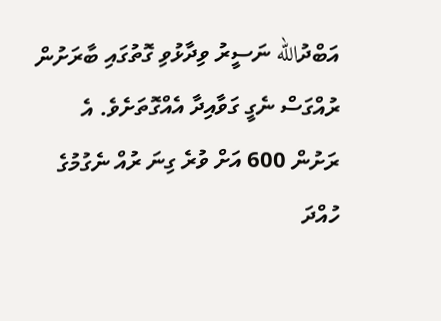އަބްދުالله ނަސީރު ވިދާޅުވި ގޮތުގައި ބާރަށުން ރުއްގަސް ނެގީ ގަވާއިދާ އެއްގޮތަށެވެ. އެ ރަށުން 600 އަށް ވުރެ ގިނަ ރުއް ނެގުމުގެ ހުއްދަ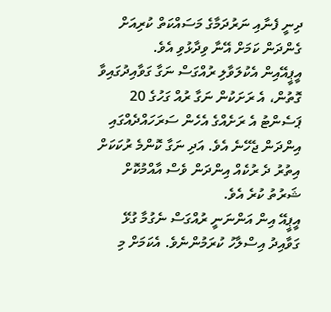ދިނީ ފެނާއި ނަރުދަމާގެ މަސައްކަތް ކުރިއަށް ގެންދަން ކަމަށް އޭނާ ވިދާޅުވި އެވެ.
އީޕީއޭއިން އެކުލަވާލި ރުއްގަސް ނަގާ ގަވާއިދުގައިވާ ގޮތުން، އެ ރަށަކުން ނަގާ ރުއް ގަހުގެ 20 ޕަސެންޓު އެ ރަށެއްގެ އެހެން ސަރަހައްދެއްގައި އިންދަން ޖެހޭނެ އެވެ. އަދި ނަގާ ކޮންމެ ރުކަކަށް އިތުރު ދެ ރުކެއް އިންދަން ވެސް އާއްމުކޮށް ޝަރުތު ކުރެ އެވެ.
އީޕީއޭ އިން އަންނަނީ ރުއްގަސް ނެގުމާ ގުޅޭ ގަވާއިދު އިސްލާހު ކުރަމުންނެވެ. އެކަމަށް މި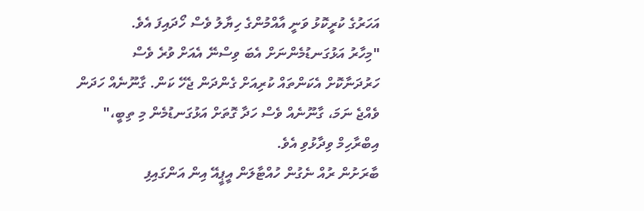އަހަރުގެ ކުރީކޮޅު ވަނީ އާއްމުންގެ ހިޔާލު ވެސް ހޯދައިފަ އެވެ.
"މިހާރު އަޅުގަނޑުމެންނަށް އެބަ ވިސްނޭ އެއަށް ވުރެ ވެސް ހަރުދަނާކޮށް އެކަންތައް ކުރިއަށް ގެންދަން ޖެހޭ ކަން. ގާނޫނެއް ހަދަން ވެއްޖެ ނަމަ، ގާނޫނެއް ވެސް ހަދާ ގޮތަށް އަޅުގަނޑުމެން މި ތިބީ،" އިބްރާހިމް ވިދާޅުވި އެވެ.
ބާރަށުން ރުއް ނެގުން ހުއްޓާލަން އީޕީއޭ އިން އަންގައިފި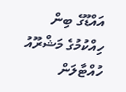އައްޑޫގެ ބިން ހިއްކުމުގެ މަޝްރޫއު ހުއްޓާލަން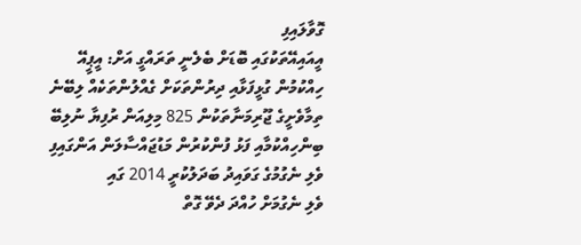ގޮވާލައިފި
އީއައިއޭތަކުގައި ބޮޑަށް ބެލެނީ ތަރައްގީ އަށް: އީޕީއޭ
ހިއްކުމުން ގުޅީފަޅާއި ދިރުންތަކަށް ގެއްލުންތަކެއް ލިބޭނެ
ތިމާވެށީގެ ޖޫރިމަނާތަކުން 825 މިލިއަން ރުފިޔާ ނުލިބޭ
ބިންހިއްކުމާއި ފަޅު ފުންކުރުން މަޑުޖައްސާލަން އަންގައިފި
ވެލި ނެގުމުގެ ގަވައިދު ބަދަލުކުރީ 2014 ގައި
ވެލި ނެގުމަށް ހުއްދަ ދެވޭ ގޮތް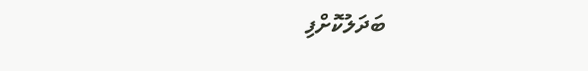ބަދަލުކޮށްފި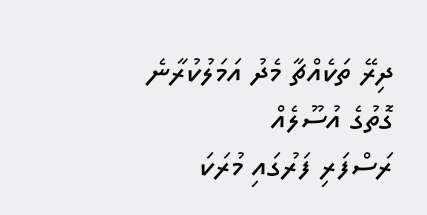ދިރޭ ތަކެއްޗާ މެދު އަމަލުކުރާނެ ގޮތުގެ އުސޫލެއް
ރަސްފަރި ފަރުގައި މުރަކަ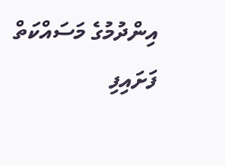އިންދުމުގެ މަސައްކަތް ފަށައިފި